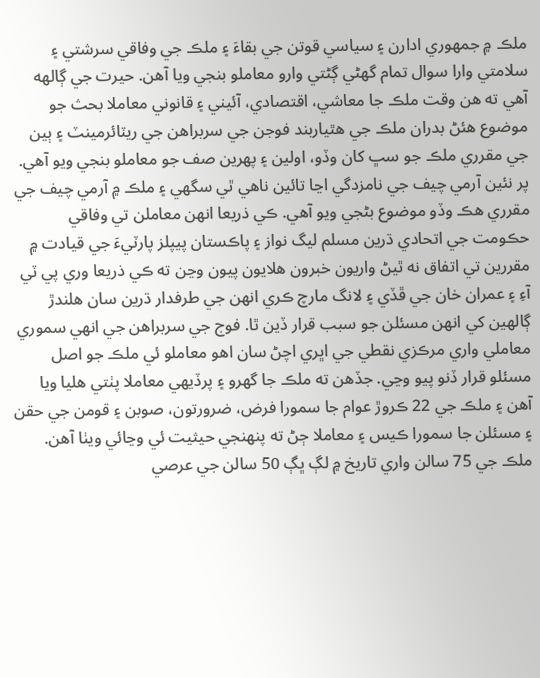ملڪ ۾ جمهوري ادارن ۽ سياسي قوتن جي بقاءَ ۽ ملڪ جي وفاقي سرشتي ۽ سلامتي وارا سوال تمام گهڻي ڳڻتي وارو معاملو بنجي ويا آهن. حيرت جي ڳالهه آهي ته هن وقت ملڪ جا معاشي، اقتصادي، آئيني ۽ قانوني معاملا بحث جو موضوع هئڻ بدران ملڪ جي هٿياربند فوجن جي سربراهن جي ريٽائرمينٽ ۽ ٻين جي مقرري ملڪ جو سڀ کان وڏو، اولين ۽ پهرين صف جو معاملو بنجي ويو آهي. پر نئين آرمي چيف جي نامزدگي اڃا تائين ناهي ٿي سگهي ۽ ملڪ ۾ آرمي چيف جي مقرري هڪ وڏو موضوع بڻجي ويو آهي. ڪي ذريعا انهن معاملن تي وفاقي حڪومت جي اتحادي ڌرين مسلم ليگ نواز ۽ پاڪستان پيپلز پارٽيءَ جي قيادت ۾ مقررين تي اتفاق نه ٿيڻ واريون خبرون هلايون پيون وڃن ته ڪي ذريعا وري پي ٽي آءِ ۽ عمران خان جي ڦڏي ۽ لانگ مارچ ڪري انهن جي طرفدار ڌرين سان هلندڙ ڳالهين کي انهن مسئلن جو سبب قرار ڏين ٿا. فوج جي سربراهن جي انهي سموري معاملي واري مرڪزي نقطي جي اڀري اچڻ سان اهو معاملو ئي ملڪ جو اصل مسئلو قرار ڏنو پيو وڃي. جڏهن ته ملڪ جا گهرو ۽ پرڏيهي معاملا پٺتي هليا ويا آهن ۽ ملڪ جي 22 ڪروڙ عوام جا سمورا فرض، ضرورتون، صوبن ۽ قومن جي حقن ۽ مسئلن جا سمورا ڪيس ۽ معاملا ڄڻ ته پنهنجي حيثيت ئي وڃائي ويٺا آهن.
ملڪ جي 75 سالن واري تاريخ ۾ لڳ ڀڳ 50 سالن جي عرصي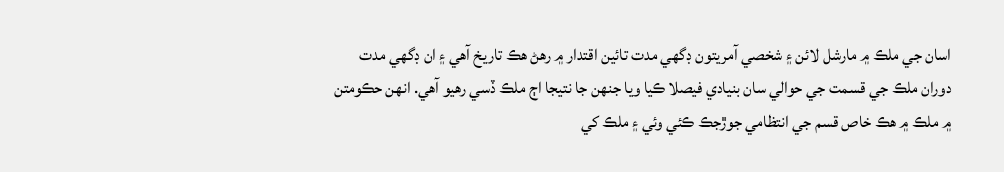اسان جي ملڪ ۾ مارشل لائن ۽ شخصي آمريتون ڊگهي مدت تائين اقتدار ۾ رهڻ هڪ تاريخ آهي ۽ ان ڊگهي مدت دوران ملڪ جي قسمت جي حوالي سان بنيادي فيصلا ڪيا ويا جنهن جا نتيجا اڄ ملڪ ڏسي رهيو آهي. انهن حڪومتن ۾ ملڪ ۾ هڪ خاص قسم جي انتظامي جوڙجڪ ڪئي وئي ۽ ملڪ کي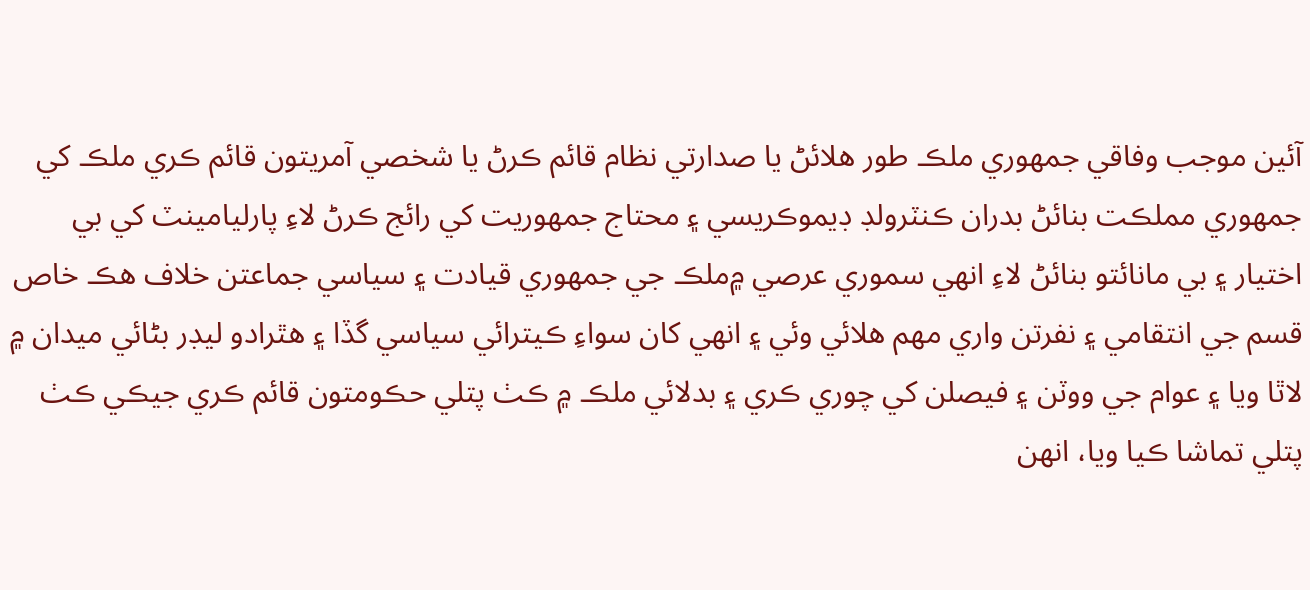آئين موجب وفاقي جمهوري ملڪ طور هلائڻ يا صدارتي نظام قائم ڪرڻ يا شخصي آمريتون قائم ڪري ملڪ کي جمهوري مملڪت بنائڻ بدران ڪنٽرولڊ ڊيموڪريسي ۽ محتاج جمهوريت کي رائج ڪرڻ لاءِ پارليامينٽ کي بي اختيار ۽ بي مانائتو بنائڻ لاءِ انهي سموري عرصي ۾ملڪ جي جمهوري قيادت ۽ سياسي جماعتن خلاف هڪ خاص قسم جي انتقامي ۽ نفرتن واري مهم هلائي وئي ۽ انهي کان سواءِ ڪيترائي سياسي گڏا ۽ هٿرادو ليڊر بڻائي ميدان ۾ لاٿا ويا ۽ عوام جي ووٽن ۽ فيصلن کي چوري ڪري ۽ بدلائي ملڪ ۾ ڪٺ پتلي حڪومتون قائم ڪري جيڪي ڪٺ پتلي تماشا ڪيا ويا، انهن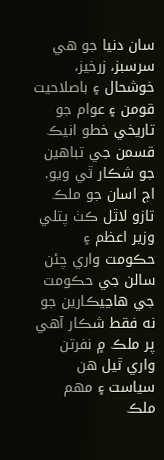سان دنيا جو هي سرسبز، زرخيز، خوشحال ۽ باصلاحيت قومن ۽ عوام جو تاريخي خطو انيڪ قسمن جي تباهين جو شڪار ٿي ويو. اڄ اسان جو ملڪ تازو لاٿل ڪٺ پتلي وزير اعظم ۽ حڪومت واري چئن سالن جي حڪومت جي هاڃيڪارين جو نه فقط شڪار آهي پر ملڪ ۾ نفرتن واري ٿيل هن سياست ۽ مهم ملڪ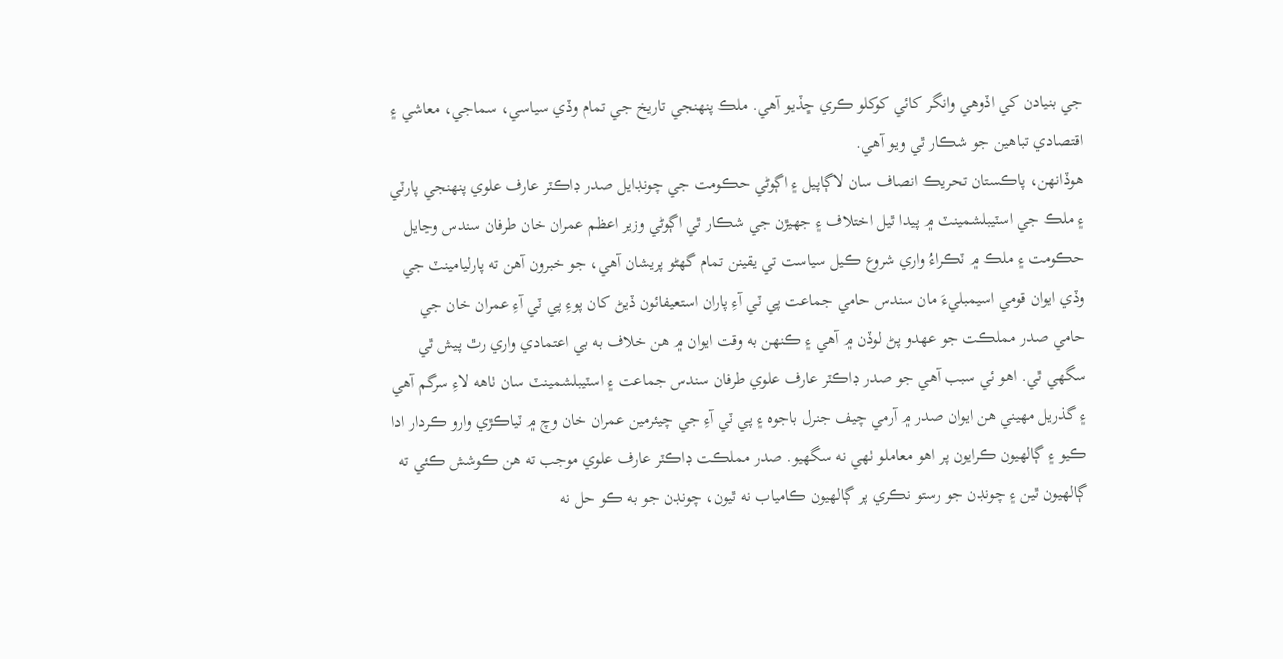جي بنيادن کي اڏوهي وانگر کائي کوکلو ڪري ڇڏيو آهي. ملڪ پنهنجي تاريخ جي تمام وڏي سياسي، سماجي، معاشي ۽ اقتصادي تباهين جو شڪار ٿي ويو آهي.
هوڏانهن، پاڪستان تحريڪ انصاف سان لاڳاپيل ۽ اڳوڻي حڪومت جي چونڊايل صدر ڊاڪٽر عارف علوي پنهنجي پارٽي ۽ ملڪ جي اسٽيبلشمينٽ ۾ پيدا ٿيل اختلاف ۽ جهيڙن جي شڪار ٿي اڳوڻي وزير اعظم عمران خان طرفان سندس وڃايل حڪومت ۽ ملڪ ۾ ٽڪراءُ واري شروع ڪيل سياست تي يقينن تمام گهڻو پريشان آهي، جو خبرون آهن ته پارليامينٽ جي وڏي ايوان قومي اسيمبليءَ مان سندس حامي جماعت پي ٽي آءِ پاران استعيفائون ڏيڻ کان پوءِ پي ٽي آءِ عمران خان جي حامي صدر مملڪت جو عهدو پڻ لوڏن ۾ آهي ۽ ڪنهن به وقت ايوان ۾ هن خلاف به بي اعتمادي واري رٿ پيش ٿي سگهي ٿي. اهو ئي سبب آهي جو صدر ڊاڪٽر عارف علوي طرفان سندس جماعت ۽ اسٽيبلشمينٽ سان ٺاهه لاءِ سرگم آهي ۽ گذريل مهيني هن ايوان صدر ۾ آرمي چيف جنرل باجوه ۽ پي ٽي آءِ جي چيئرمين عمران خان وچ ۾ ٽياڪڙي وارو ڪردار ادا ڪيو ۽ ڳالهيون ڪرايون پر اهو معاملو ٺهي نه سگهيو. صدر مملڪت ڊاڪٽر عارف علوي موجب ته هن ڪوشش ڪئي ته ڳالهيون ٿين ۽ چونڊن جو رستو نڪري پر ڳالهيون ڪامياب نه ٿيون، چونڊن جو به ڪو حل نه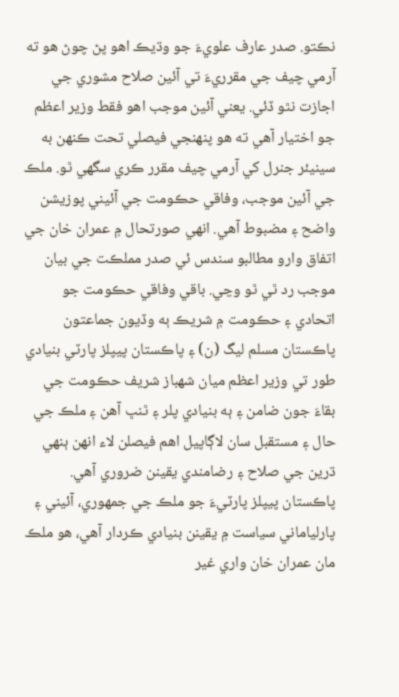نڪتو. صدر عارف علويءَ جو وڌيڪ اهو پڻ چوڻ هو ته آرمي چيف جي مقرريءَ تي آئين صلاح مشوري جي اجازت نٿو ڏئي. يعني آئين موجب اهو فقط وزير اعظم جو اختيار آهي ته هو پنهنجي فيصلي تحت ڪنهن به سينيئر جنرل کي آرمي چيف مقرر ڪري سگهي ٿو. ملڪ جي آئين موجب، وفاقي حڪومت جي آئيني پوزيشن واضح ۽ مضبوط آهي. انهي صورتحال ۾ عمران خان جي اتفاق وارو مطالبو سندس ئي صدر مملڪت جي بيان موجب رد ٿي ٿو وڃي. باقي وفاقي حڪومت جو اتحادي ۽ حڪومت ۾ شريڪ ٻه وڏيون جماعتون پاڪستان مسلم ليگ (ن) ۽ پاڪستان پيپلز پارٽي بنيادي طور تي وزير اعظم ميان شهباز شريف حڪومت جي بقاءَ جون ضامن ۽ ٻه بنيادي پلر ۽ ٿنڀ آهن ۽ ملڪ جي حال ۽ مستقبل سان لاڳاپيل اهم فيصلن لاء انهن ٻنهي ڌرين جي صلاح ۽ رضامندي يقينن ضروري آهي.
پاڪستان پيپلز پارٽيءَ جو ملڪ جي جمهوري، آئيني ۽ پارلياماني سياست ۾ يقينن بنيادي ڪردار آهي، هو ملڪ مان عمران خان واري غير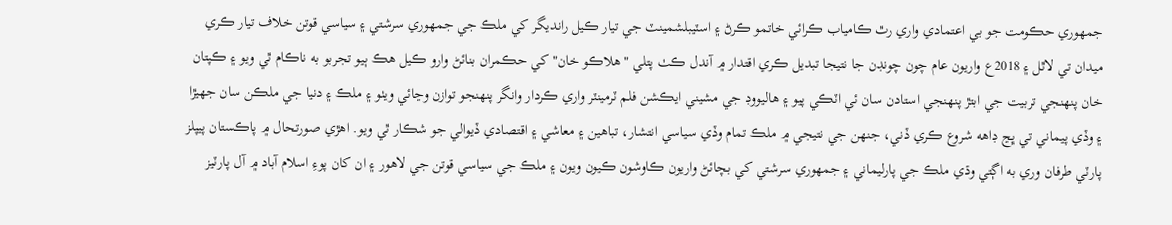جمهوري حڪومت جو بي اعتمادي واري رٿ ڪامياب ڪرائي خاتمو ڪرڻ ۽ اسٽيبلشمينٽ جي تيار ڪيل رانديگر کي ملڪ جي جمهوري سرشتي ۽ سياسي قوتن خلاف تيار ڪري ميدان تي لاٿل ۽ 2018ع واريون عام چون چونڊن جا نتيجا تبديل ڪري اقتدار ۾ آندل ڪٺ پتلي "هلاڪو خان" کي حڪمران بنائڻ وارو ڪيل هڪ ٻيو تجربو به ناڪام ٿي ويو ۽ ڪپتان خان پنهنجي تربيت جي ابتڙ پنهنجي استادن سان ئي اٽڪي پيو ۽ هاليووڊ جي مشيني ايڪشن فلم ٽرمينٽر واري ڪردار وانگر پنهنجو توازن وڃائي ويٺو ۽ ملڪ ۽ دنيا جي ملڪن سان جهيڙا ۽ وڏي پيماني تي ڀڃ ڊاهه شروع ڪري ڏني، جنهن جي نتيجي ۾ ملڪ تمام وڏي سياسي انتشار، تباهين ۽ معاشي ۽ اقتصادي ڏيوالي جو شڪار ٿي ويو. اهڙي صورتحال ۾ پاڪستان پيپلز پارٽي طرفان وري به اڳتي وڌي ملڪ جي پارليماني ۽ جمهوري سرشتي کي بچائڻ واريون ڪاوشون ڪيون ويون ۽ ملڪ جي سياسي قوتن جي لاهور ۽ ان کان پوءِ اسلام آباد ۾ آل پارٽيز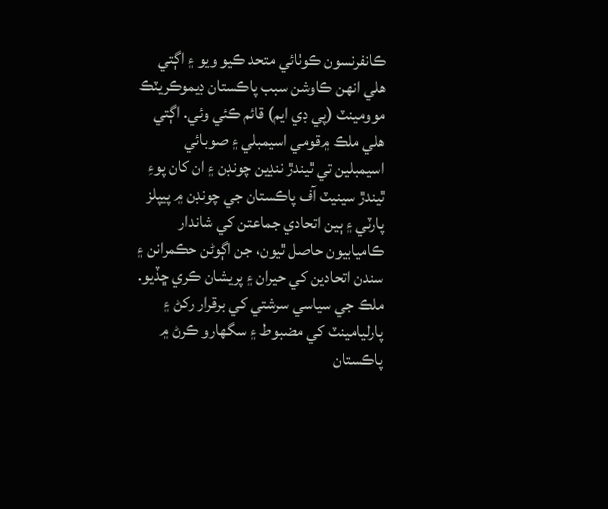ڪانفرنسون ڪوٺائي متحد ڪيو ويو ۽ اڳتي هلي انهن ڪاوشن سبب پاڪستان ڊيموڪريٽڪ موومينٽ (پي ڊي ايم) قائم ڪئي وئي. اڳتي هلي ملڪ ۾قومي اسيمبلي ۽ صوبائي اسيمبلين تي ٿيندڙ ننڍين چونڊن ۽ ان کان پوءِ ٿيندڙ سينيٽ آف پاڪستان جي چونڊن ۾ پيپلز پارٽي ۽ ٻين اتحادي جماعتن کي شاندار ڪاميابيون حاصل ٿيون، جن اڳوڻن حڪمرانن ۽ سندن اتحادين کي حيران ۽ پريشان ڪري ڇڏيو.
ملڪ جي سياسي سرشتي کي برقرار رکڻ ۽ پارليامينٽ کي مضبوط ۽ سگهارو ڪرڻ ۾ پاڪستان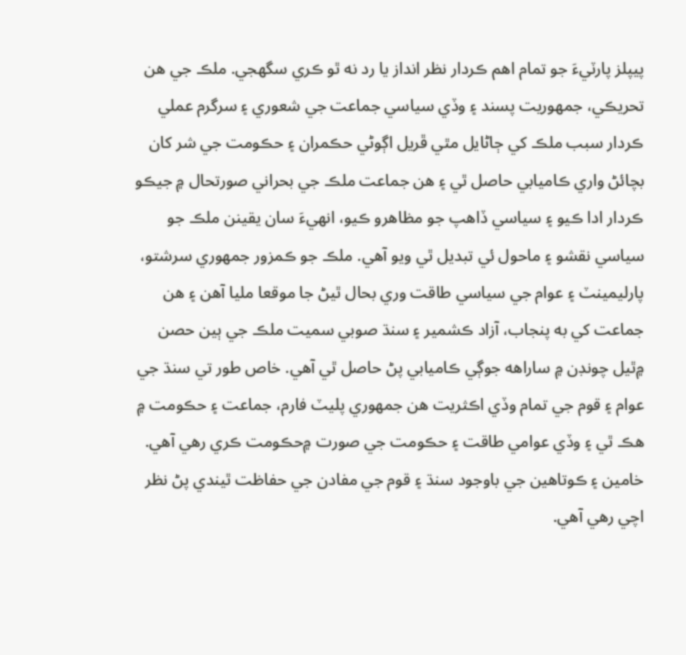پيپلز پارٽيءَ جو تمام اهم ڪردار نظر انداز يا رد نه ٿو ڪري سگهجي. ملڪ جي هن تحريڪي، جمهوريت پسند ۽ وڏي سياسي جماعت جي شعوري ۽ سرگرم عملي ڪردار سبب ملڪ کي ڄاڻايل مٿي ڦريل اڳوڻي حڪمران ۽ حڪومت جي شر کان بچائڻ واري ڪاميابي حاصل ٿي ۽ هن جماعت ملڪ جي بحراني صورتحال ۾ جيڪو ڪردار ادا ڪيو ۽ سياسي ڏاهپ جو مظاهرو ڪيو، انهيءَ سان يقينن ملڪ جو سياسي نقشو ۽ ماحول ئي تبديل ٿي ويو آهي. ملڪ جو ڪمزور جمهوري سرشتو، پارليمينٽ ۽ عوام جي سياسي طاقت وري بحال ٿيڻ جا موقعا مليا آهن ۽ هن جماعت کي به پنجاب، آزاد ڪشمير ۽ سنڌ صوبي سميت ملڪ جي ٻين حصن ۾ٿيل چونڊن ۾ ساراهه جوڳي ڪاميابي پڻ حاصل ٿي آهي. خاص طور تي سنڌ جي عوام ۽ قوم جي تمام وڏي اڪثريت هن جمهوري پليٽ فارم، جماعت ۽ حڪومت ۾ هڪ ٿي ۽ وڏي عوامي طاقت ۽ حڪومت جي صورت ۾حڪومت ڪري رهي آهي. خامين ۽ ڪوتاهين جي باوجود سنڌ ۽ قوم جي مفادن جي حفاظت ٿيندي پڻ نظر اچي رهي آهي.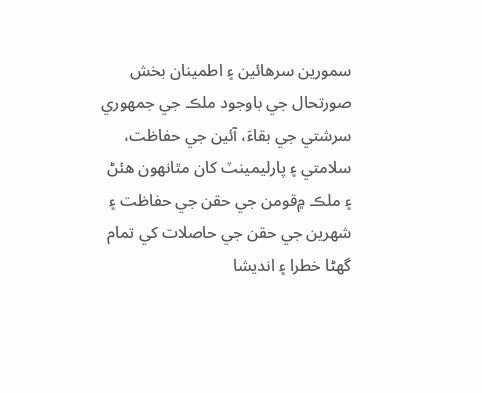سمورين سرهائين ۽ اطمينان بخش صورتحال جي باوجود ملڪ جي جمهوري سرشتي جي بقاءَ، آئين جي حفاظت، سلامتي ۽ پارليمينٽ کان مٿانهون هئڻ ۽ ملڪ ۾قومن جي حقن جي حفاظت ۽ شهرين جي حقن جي حاصلات کي تمام گهڻا خطرا ۽ انديشا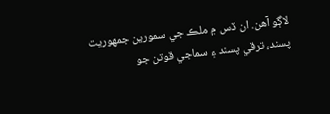لاڳو آهن. ان ڏس ۾ ملڪ جي سمورين جمهوريت پسند، ترقي پسند ۽ سماجي قوتن جو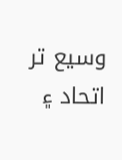وسيع تر اتحاد ۽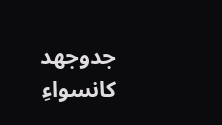جدوجهد کانسواءِ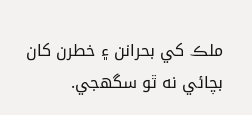ملڪ کي بحرانن ۽ خطرن کان بچائي نه ٿو سگهجي.